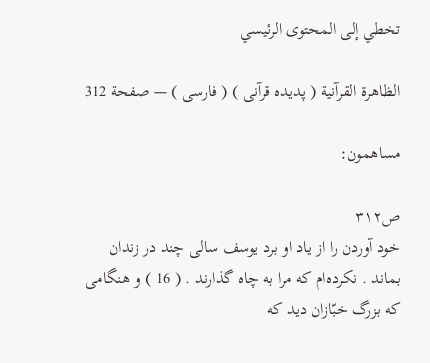تخطي إلى المحتوى الرئيسي

الظاهرة القرآنية ( پديده قرآنى ) ( فارسى ) — صفحة 312

مساهمون:

ص٣١٢
خود آوردن را از ياد او برد يوسف سالى چند در زندان بماند . نكرده‌ام كه مرا به چاه گذارند . ( 16 ) و هنگامى كه بزرگ خبّازان ديد كه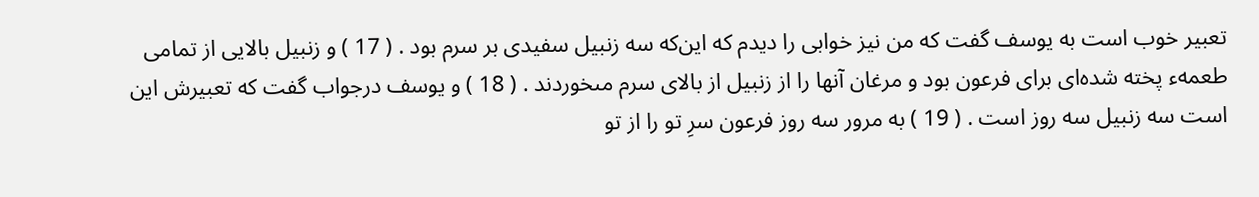تعبير خوب است به يوسف گفت كه من نيز خوابى را ديدم كه اين‌كه سه زنبيل سفيدى بر سرم بود . ( 17 ) و زنبيل بالايى از تمامى طعمهء پخته شده‌اى براى فرعون بود و مرغان آنها را از زنبيل از بالاى سرم مىخوردند . ( 18 ) و يوسف درجواب گفت كه تعبيرش اين است سه زنبيل سه روز است . ( 19 ) به مرور سه روز فرعون سرِ تو را از تو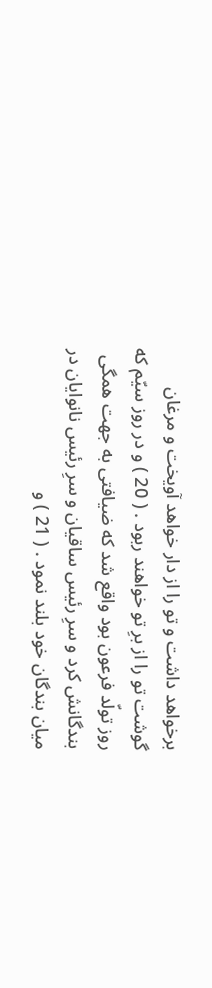برخواهد داشت و تو را از دار خواهد آويخت و مرغان گوشت تو را از برِ تو خواهند ربود . ( 20 ) و در روز سيّم كه روز تولّد فرعون بود واقع شد كه ضيافتى به جهت همگى بندگانش كرد و سرِ رئيس ساقيان و سرِ رئيس نانوايان در ميان بندگان خود بلند نمود . ( 21 ) و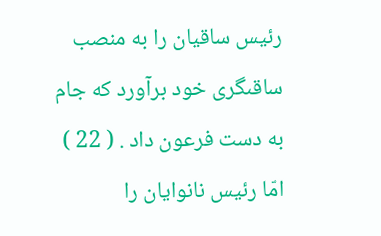رئيس ساقيان را به منصب ساقىگرى خود برآورد كه جام به دست فرعون داد . ( 22 ) امّا رئيس نانوايان را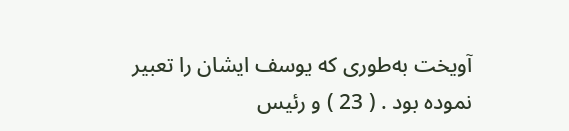آويخت به‌طورى كه يوسف ايشان را تعبير نموده بود . ( 23 ) و رئيس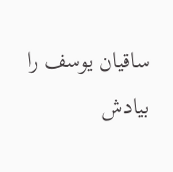ساقيان يوسف را بيادش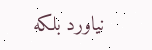نياورد بلكه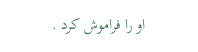او را فراموش كرد .